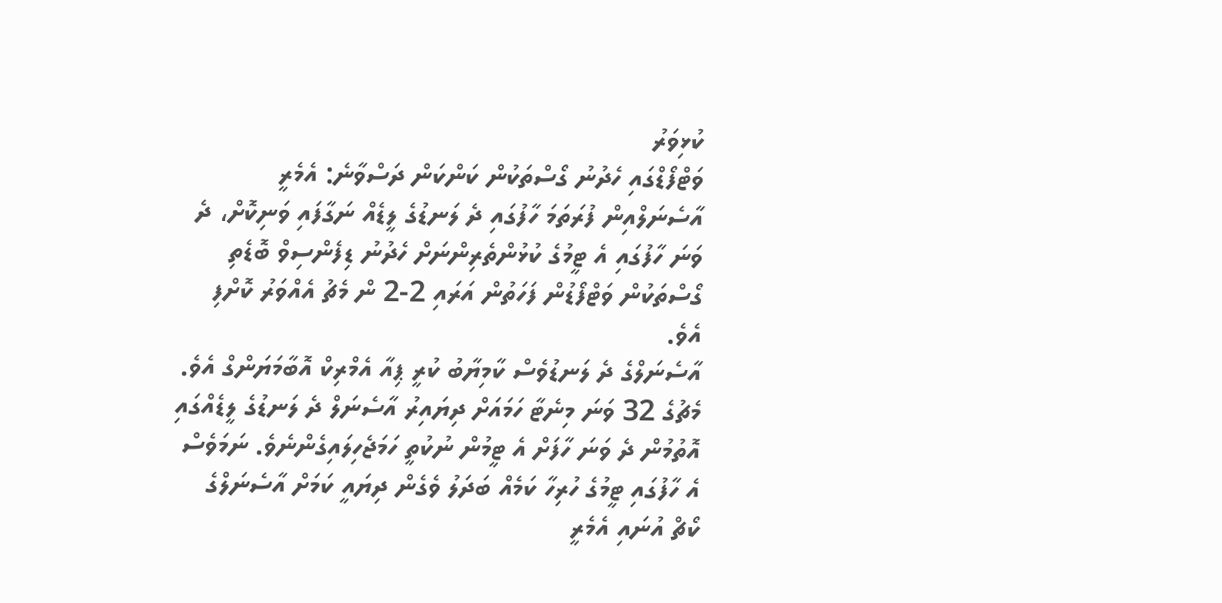ކުޅިވަރު
ވަޓްފޯޑްގައި ހެދުނު ގޯސްތަކުން ކަންކަން ދަސްވާނެ: އެމެރީ
އާސެނަލްއިން ފުރަތަމަ ހާފުގައި ދެ ލަނޑުގެ ލީޑެއް ނަގާފައި ވަނިކޮށް، ދެ ވަނަ ހާފުގައި އެ ޓީމުގެ ކުޅުންތެރިންނަށް ހެދުނު ޑިފެންސިވް ބޮޑެތި ގޯސްތަކުން ވަޓްފޯޑުން ފަހަތުން އަރައި 2-2 ން މެޗު އެއްވަރު ކޮށްފި އެވެ.
އާސެނަލްގެ ދެ ލަނޑުވެސް ކާމިޔާބު ކުރީ ޕިއާ އެމްރިކް އޮބާމަޔަންގް އެވެ. މެޗުގެ 32 ވަނަ މިނެޓާ ހަމައަށް ދިޔައިރު އާސެނަލް ދެ ލަނޑުގެ ލީޑެއްގައި އޮތުމުން ދެ ވަނަ ހާފަށް އެ ޓީމުން ނުކުތީ ހަމަޖެހިލައިގެންނެވެ. ނަމަވެސް އެ ހާފުގައި ޓީމުގެ ހުރިހާ ކަމެއް ބަދަލު ވެގެން ދިޔައީ ކަމަށް އާސެނަލްގެ ކޯޗް އުނައި އެމެރީ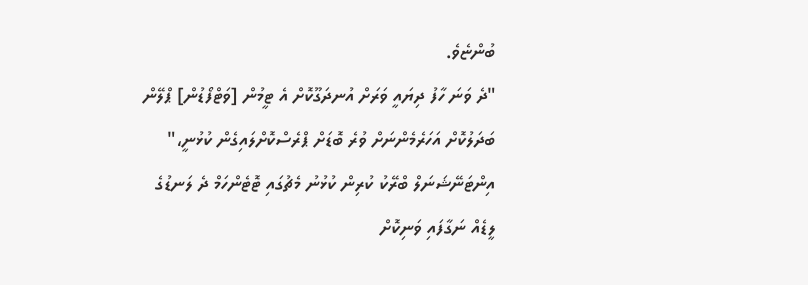ބުންޏެވެ.
"ދެ ވަނަ ހާފު ދިޔައީ ވަރަށް އުނދަގޫކޮށް އެ ޓީމުން [ވަޓްފޯޑުން] ޕްލޭން ބަދަލުކޮށް އަހަރެމެންނަށް ވުރެ ބޮޑަށް ޕްރެސްކޮށްލައިގެން ކުޅުނީ،" އިންޓަނޭޝަނަލް ބްރޭކު ކުރިން ކުޅުނު މެޗުގައި ޓޮޓެންހަމް ދެ ލަނޑުގެ ލީޑެއް ނަގާފައި ވަނިކޮށް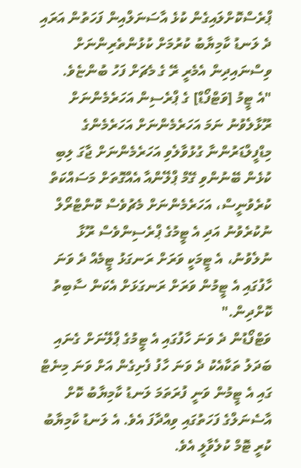ޕްރެސްކޮށްލައިގެން ކުޅެ އާސަނަލްއިން ފަހަތުން އަރައި ދެ ލަނޑު ކާމިޔާބު ކުރުމަށް ކުޅުންތެރިންނަށް ވިސްނައިދިން އެމެރީ ރޭ ގެ މެޗަށް ފަހު ބުންޏެވެ.
"އެ ޓީމު [ވަޓްފޯޑް] ގެ ޕްރެސިން އަހަރެމެންނަށް ރޫޅާލެވުނު ނަމަ އަހަރެމެންނަށް އަހަރެމެންގެ މިޑްފީލްޑަރުންނާ ގުޅުވާލެވި އަހަރެމެންނަށް ޖާގަ ލިބި ކުޅެން ބޭނުންވި ގޭމް ޕްލޭންއާ އެއްގޮތަށް މަސައްކަތް ކުރެވުނީސް، އަހަރެމެންނަށް މެޗުވެސް ކޮންޓްރޯލް ނުކުރެވުނު އަދި އެ ޓީމުގެ ޕްރެސިންވެސް ރޫޅާ ނުލެވުނު، އެ ޓީމަކީ ވަރަށް ރަނގަޅު ޓީމެއް ދެ ވަނަ ހާފުގައި އެ ޓީމުން ވަރަށް ރަނގަޅަށް އެކަން ސާބިތު ކޮށްދިން."
ވަޓްފޯޑުން ދެ ވަނަ ހާފުގައި އެ ޓީމުގެ ޕްލޭނަށް ގެނައި ބަދަލު ތަކާއެކު ދެ ވަނަ ހާފު ފެށިގެން އަށް ވަނަ މިނެޓް ގައި އެ ޓީމުން ވަނީ ފުރަތަމަ ލަނޑު ކާމިޔާބު ކޮށް އާސެނަލްގެ ފަހަތުގައި ވިއްދާފަ އެވެ. އެ ލަނޑު ކާމިޔާބު ކުރީ ޓޮމް ކުލެވާލީ އެވެ.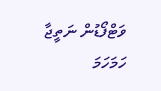ވަޓްފޯޑުން ނަތީޖާ ހަމަހަމަ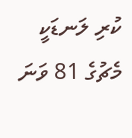ކުރި ލަނޑަކީ މެޗުގެ 81 ވަނަ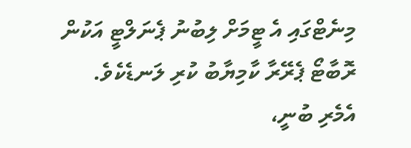މިނެޓްގައި އެ ޓީމަށް ލިބުނު ޕެނަލްޓީ އަކުން ރޮބާޓޯ ޕެރޭރާ ކާމިޔާބު ކުރި ލަނޑެކެވެ.
އެމެރި ބުނީ،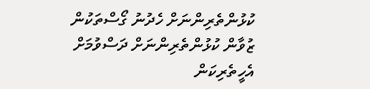ކުޅުންތެރިންނަށް ހެދުނު ގޯސްތަކުން ޒުވާން ކުޅުންތެރިންނަށް ދަސްވުމަށް އެހީތެރިކަން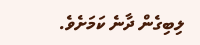ލިބިގެން ދާނެ ކަމަށެވެ.